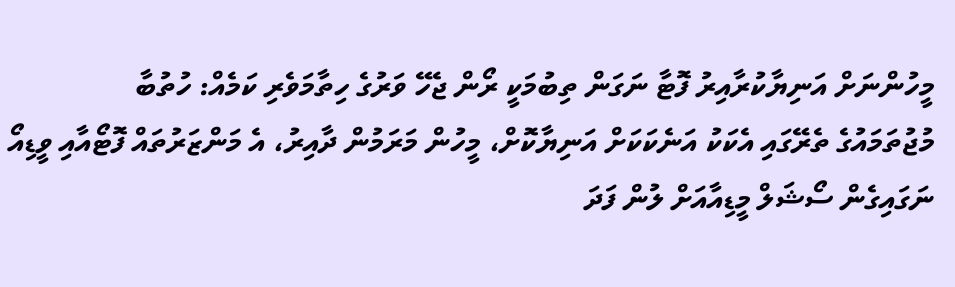މީހުންނަށް އަނިޔާކުރާއިރު ފޮޓާ ނަގަން ތިބުމަކީ ރޯން ޖެހޭ ވަރުގެ ހިތާމަވެރި ކަމެއް: ހުތުބާ
މުޖުތަމައުގެ ތެރޭގައި އެކަކު އަނެކަކަށް އަނިޔާކޮށް، މީހުން މަރަމުން ދާއިރު، އެ މަންޒަރުތައް ފޮޓޯއާއި ވީޑިއޯ ނަގައިގެން ސޯޝަލް މީޑިއާއަށް ލުން ފަދަ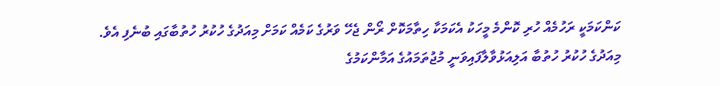ކަންކަމަކީ ރަހުމެއް ހުރި ކޮންމެ މީހަކު އެކަމަކާ ހިތާމަކޮށް ރޯން ޖެހޭ ވަރުގެ ކަމެއް ކަމަށް މިއަދުގެ ހުކުރު ހުތުބާގައި ބުނެފި އެވެ.
މިއަދުގެ ހުކުރު ހުތުބާ އަލިއަޅުވާލާފައިވަނީ މުޖުތަމައުގެ އަމާންކަމުގެ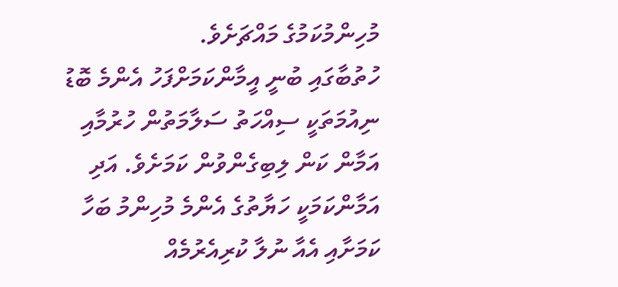މުހިންމުކަމުގެ މައްޗަށެވެ.
ހުތުބާގައި ބުނީ އީމާންކަމަށްފަހު އެންމެ ބޮޑު ނިއުމަތަކީ ސިއްހަތު ސަލާމަތުން ހުރުމާއި އަމާން ކަން ލިބިގެންވުން ކަމަށެވެ. އަދި އަމާންކަމަކީ ހަޔާތުގެ އެންމެ މުހިންމު ބަހާ ކަމަށާއި އެއާ ނުލާ ކުރިއެރުމެއް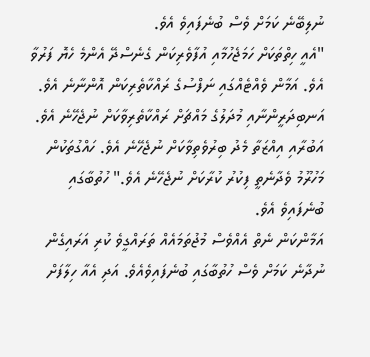ނުލިބޭނެ ކަމަށް ވެސް ބުނެފައިވެ އެވެ.
"އެއީ ހިތްތަކަށް ހަމަޖެހުމާއި އުފާވެރިކަން ގެނެސްދޭ އެންމެ ހެޔޮ ފަރުވާ އެވެ. އަމާން ވެއްޓެއްގައި ނަފްސުގެ ރައްކާތެރިކަން އޮންނާނެ އެވެ. އަނބިދަރީންނާއި މުދަލުގެ މައްޗަށް ރައްކާތެރިވާކަށް ނުޖެހޭނެ އެވެ. އަބުރާއި އިއްޒަތާ މެދު ބިރުވެތިވާކަށް ނުޖެހޭނެ އެވެ. ހައްގުތަކުން މަހުރޫމު ވެދާނެތީ ފިކުރު ކުރާކަށް ނުޖެހޭނެ އެވެ." ހުތުބާގައި ބުނެފައިވެ އެވެ.
އަމާންކަން ނެތް އެއްވެސް މުޖުތަމައެއް ތަރައްގީވެ ކުރި އަރައިގެން ނުދާނެ ކަމަށް ވެސް ހުތުބާގައި ބުނެފައިވެއެވެ. އަދި އެއާ ހިލާފަށް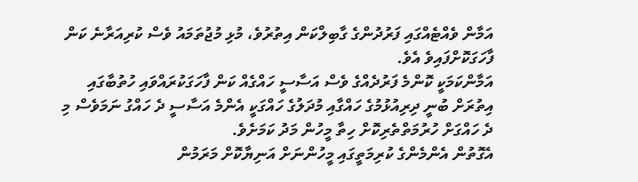އަމާން ވެއްޓެއްގައި ފަރުދުންގެ ގާބިލްކަން އިތުރުވެ، މުޅި މުޖުތަމައު ވެސް ކުރިއަރާނެ ކަން ފާހަގަކޮށްފައިވެ އެވެ.
އަމާންކަމަކީ ކޮންމެ ފަރުދެއްގެ ވެސް އަސާސީ ހައްގެއް ކަން ފާހަގަކުރައްވައި ހުތުބާގައި އިތުރަށް ބުނީ ދިރިއުޅުމުގެ ހައްގާއި މުދަލުގެ ހައްގަކީ އެންމެ އަސާސީ ދެ ހައްގު ނަމަވެސް މި ދެ ހައްގަށް ހުރުމަތްތެރިކޮށް ހިތާ މީހުން މަދު ކަމަށެވެ.
އެގޮތުން އެންމެންގެ ކުރިމަތީގައި މީހުންނަށް އަނިޔާކޮށް މަރަމުން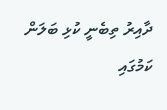ދާއިރު ތިބެނީ ކުޅި ބަލަން ކަމުގައި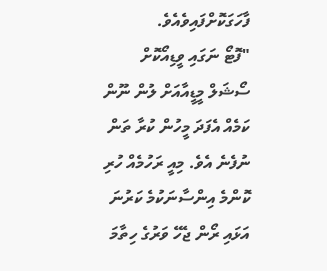ފާހަގަކޮށްފައިވެއެވެ.
"ފޮޓޯ ނަގައި ވީޑިއޯކޮށް ސޯޝަލް މީޑީއާއަށް ލުން ނޫން ކަމެއް އެފަދަ މީހުން ކުރާ ތަން ނުފެނެ އެވެ. މިއީ ރަހުމެއް ހުރި ކޮންމެ އިންސާނަކުމެ ކަރުނަ އަޅައި ރޯން ޖެހޭ ވަރުގެ ހިތާމަ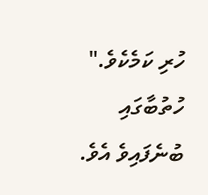ހުރި ކަމެކެވެ." ހުތުބާގައި ބުނެފައިވެ އެވެ.